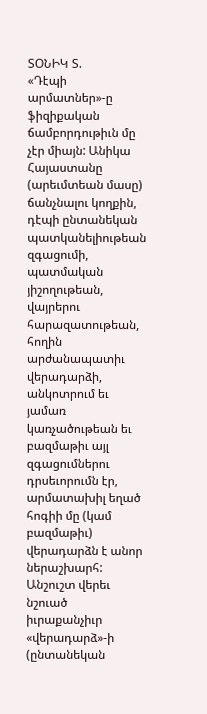ՏՕՆԻԿ Տ.
«Դէպի արմատներ»-ը ֆիզիքական ճամբորդութիւն մը չէր միայն: Անիկա Հայաստանը (արեւմտեան մասը) ճանչնալու կողքին, դէպի ընտանեկան պատկանելիութեան զգացումի, պատմական յիշողութեան, վայրերու հարազատութեան, հողին արժանապատիւ վերադարձի, անկոտրում եւ յամառ կառչածութեան եւ բազմաթիւ այլ զգացումներու դրսեւորումն էր, արմատախիլ եղած հոգիի մը (կամ բազմաթիւ) վերադարձն է անոր ներաշխարհ:
Անշուշտ վերեւ նշուած իւրաքանչիւր «վերադարձ»-ի (ընտանեկան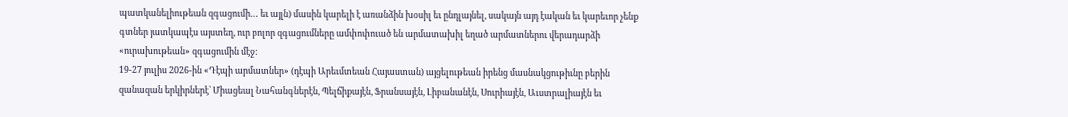պատկանելիութեան զգացումի… եւ այլն) մասին կարելի է առանձին խօսիլ եւ ընդլայնել, սակայն այդ էական եւ կարեւոր չենք գտներ յատկապէս այստեղ, ուր բոլոր զգացումները ամփոփուած են արմատախիլ եղած արմատներու վերադարձի «ուրախութեան» զգացումին մէջ:
19-27 յուլիս 2026-ին «Դէպի արմատներ» (դէպի Արեւմտեան Հայաստան) այցելութեան իրենց մասնակցութիւնը բերին զանազան երկիրներէ` Միացեալ Նահանգներէն, Պելճիքայէն, Ֆրանսայէն, Լիբանանէն, Սուրիայէն, Աւստրալիայէն եւ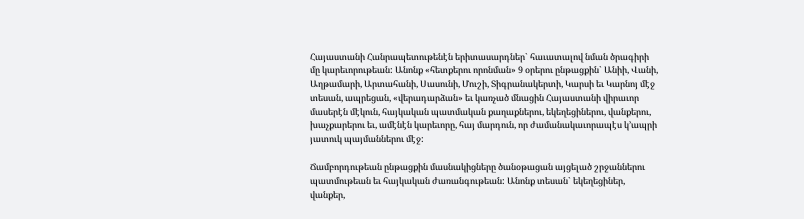Հայաստանի Հանրապետութենէն երիտասարդներ` հաւատալով նման ծրագիրի մը կարեւորութեան: Անոնք «հետքերու որոնման» 9 օրերու ընթացքին` Անիի, Վանի, Աղթամարի, Արտահանի, Սասունի, Մուշի, Տիգրանակերտի, Կարսի եւ Կարնոյ մէջ տեսան, ապրեցան, «վերադարձան» եւ կառչած մնացին Հայաստանի վիրաւոր մասերէն մէկուն, հայկական պատմական քաղաքներու, եկեղեցիներու, վանքերու, խաչքարերու եւ, ամէնէն կարեւորը, հայ մարդուն, որ ժամանակաւորապէս կ’ապրի յատուկ պայմաններու մէջ:

Ճամբորդութեան ընթացքին մասնակիցները ծանօթացան այցելած շրջաններու պատմութեան եւ հայկական ժառանգութեան: Անոնք տեսան` եկեղեցիներ, վանքեր,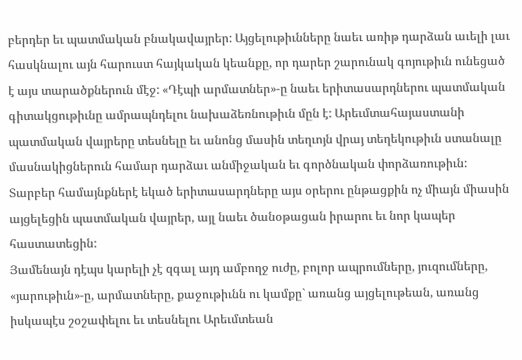բերդեր եւ պատմական բնակավայրեր: Այցելութիւնները նաեւ առիթ դարձան աւելի լաւ հասկնալու այն հարուստ հայկական կեանքը, որ դարեր շարունակ գոյութիւն ունեցած է այս տարածքներուն մէջ: «Դէպի արմատներ»-ը նաեւ երիտասարդներու պատմական գիտակցութիւնը ամրապնդելու նախաձեռնութիւն մըն է: Արեւմտահայաստանի պատմական վայրերը տեսնելը եւ անոնց մասին տեղւոյն վրայ տեղեկութիւն ստանալը մասնակիցներուն համար դարձաւ անմիջական եւ գործնական փորձառութիւն:
Տարբեր համայնքներէ եկած երիտասարդները այս օրերու ընթացքին ոչ միայն միասին այցելեցին պատմական վայրեր, այլ նաեւ ծանօթացան իրարու եւ նոր կապեր հաստատեցին:
Յամենայն դէպս կարելի չէ զգալ այդ ամբողջ ուժը, բոլոր ապրումները, յուզումները, «յարութիւն»-ը, արմատները, քաջութիւնն ու կամքը` առանց այցելութեան, առանց իսկապէս շօշափելու եւ տեսնելու Արեւմտեան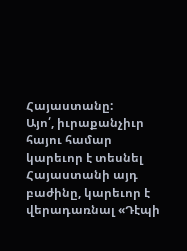Հայաստանը:
Այո՛, իւրաքանչիւր հայու համար կարեւոր է տեսնել Հայաստանի այդ բաժինը, կարեւոր է վերադառնալ «Դէպի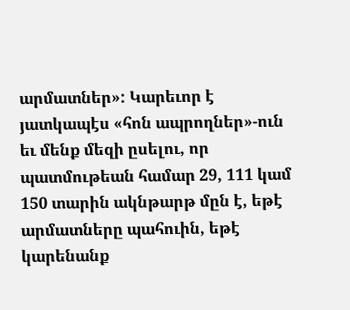արմատներ»: Կարեւոր է յատկապէս «հոն ապրողներ»-ուն եւ մենք մեզի ըսելու, որ պատմութեան համար 29, 111 կամ 150 տարին ակնթարթ մըն է, եթէ արմատները պահուին, եթէ կարենանք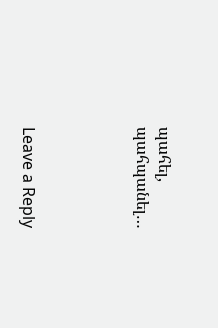պահել, պահպանել…




Leave a Reply